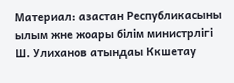Материал: азастан Республикасыны ылым жне жоары білім министрлігі Ш. Улиханов атындаы Ккшетау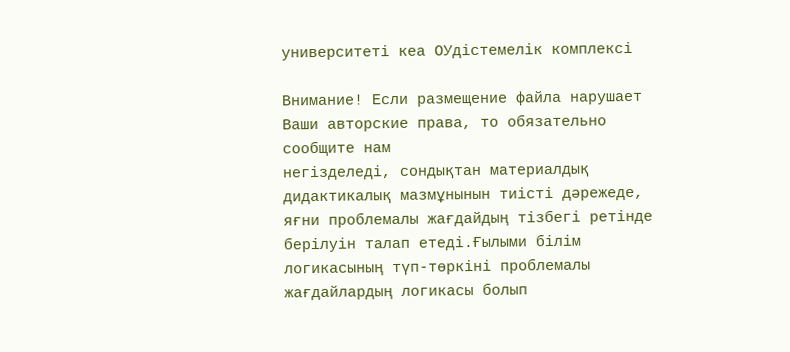университеті кеа ОУдістемелік комплексі

Внимание! Если размещение файла нарушает Ваши авторские права, то обязательно сообщите нам
негізделеді, сондықтан материалдық дидактикалық мазмұнынын тиісті дәрежеде, яғни проблемалы жағдайдың тізбегі ретінде берілуін талап етеді.Ғылыми білім логикасының түп-төркіні проблемалы жағдайлардың логикасы болып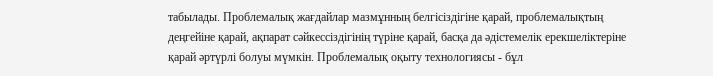табылады. Проблемалық жағдайлар мазмұнның белгісіздігіне қарай, проблемалықтың деңгейіне қарай, ақпарат сәйкессіздігінің түріне қарай, басқа да әдістемелік ерекшеліктеріне қарай әртүрлі болуы мүмкін. Проблемалық оқыту технологиясы - бұл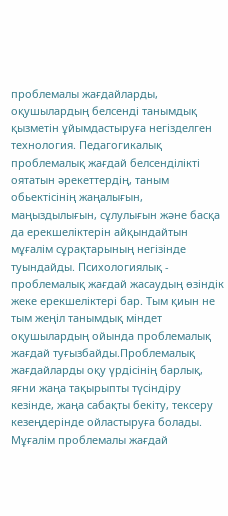проблемалы жағдайларды, оқушылардың белсенді танымдық қызметін ұйымдастыруға негізделген технология. Педагогикалық проблемалық жағдай белсенділікті оятатын әрекеттердің, таным обьектісінің жаңалығын, маңыздылығын, сұлулығын және басқа да ерекшеліктерін айқындайтын мұғалім сұрақтарының негізінде туындайды. Психологиялық - проблемалық жағдай жасаудың өзіндік жеке ерекшеліктері бар. Тым қиын не тым жеңіл танымдық міндет оқушылардың ойында проблемалық жағдай туғызбайды.Проблемалық жағдайларды оқу үрдісінің барлық, яғни жаңа тақырыпты түсіндіру кезінде, жаңа сабақты бекіту, тексеру кезеңдерінде ойластыруға болады. Мұғалім проблемалы жағдай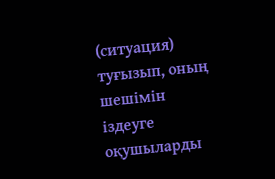(ситуация) туғызып, оның шешімін іздеуге оқушыларды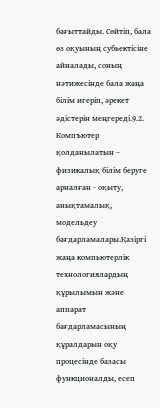бағыттайды. Сөйтіп, бала өз оқуының субьектісіне айналады, соның нәтижесінде бала жаңа білім игеріп, әрекет әдістерін меңгереді.9.2. Компъютер қолданылатын – физикалық білім беруге арналған - оқыту, анықтамалық, модельдеу бағдарламалары.Қазіргі жаңа компьютерлік технологиялардың құрылымын және аппарат бағдарламасының құралдарын оқу процесінде базасы функционалды, есеп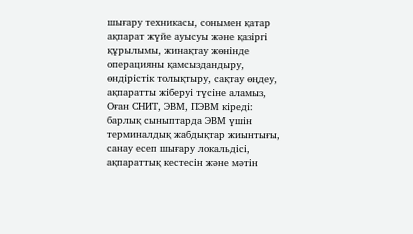шығару техникасы, сонымен қатар ақпарат жүйе ауысуы және қазіргі құрылымы, жинақтау жөнінде операцияны қамсыздандыру, өндірістік толықтыру, сақтау өңдеу, ақпаратты жіберуі түсіне аламыз, Оған СНИТ, ЭВМ, ПЭВМ кіреді: барлық сыныптарда ЭВМ үшін терминалдық жабдықтар жиынтығы, санау есеп шығару локальдісі, ақпараттық кестесін және мәтін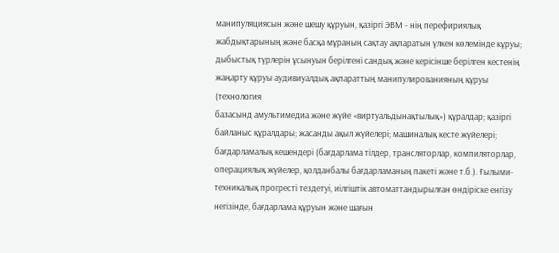манипуляциясын және шешу құруын, қазіргі ЭВМ - нің перефириялық жабдықтарының және басқа мұраның сақтау ақпаратын үлкен көлемінде кұруы; дыбыстық түрлерін ұсынуын берілгені сандық және керісінше берілген кестенің жаңарту құруы аудивиуалдық ақпараттың манипулированияның құруы (технология
базасынд амультимедиа және жүйе «виртуальдынақтылық») құралдар; қазіргі байланыс құралдары; жасанды ақыл жүйелері; машиналық кесте жүйелері; бағдарламалық кешендері (бағдарлама тілдер, трансляторлар, компиляторлар, операциялық жүйелер, қолданбалы бағдарламаның пакеті және т.б.). Ғылыми-техникалық прогресті тездетуі, иілгіштік автоматтандырылған өндіріске енгізу негізінде, бағдарлама құруын және шағын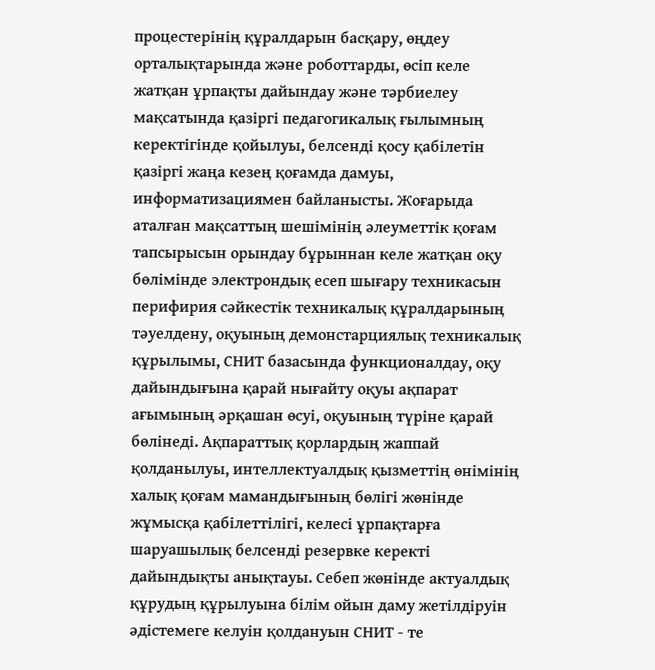процестерінің құралдарын басқару, өңдеу орталықтарында және роботтарды, өсіп келе жатқан ұрпақты дайындау және тәрбиелеу мақсатында қазіргі педагогикалық ғылымның керектігінде қойылуы, белсенді қосу қабілетін қазіргі жаңа кезең қоғамда дамуы, информатизациямен байланысты. Жоғарыда аталған мақсаттың шешімінің әлеуметтік қоғам тапсырысын орындау бұрыннан келе жатқан оқу бөлімінде электрондық есеп шығару техникасын перифирия сәйкестік техникалық құралдарының тәуелдену, оқуының демонстарциялық техникалық құрылымы, СНИТ базасында функционалдау, оқу дайындығына қарай нығайту оқуы ақпарат ағымының әрқашан өсуі, оқуының түріне қарай бөлінеді. Ақпараттық қорлардың жаппай қолданылуы, интеллектуалдық қызметтің өнімінің халық қоғам мамандығының бөлігі жөнінде жұмысқа қабілеттілігі, келесі ұрпақтарға шаруашылық белсенді резервке керекті дайындықты анықтауы. Себеп жөнінде актуалдық
құрудың құрылуына білім ойын даму жетілдіруін әдістемеге келуін қолдануын СНИТ - те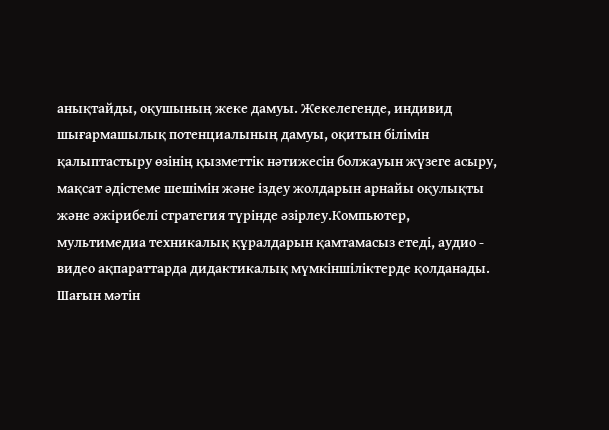анықтайды, оқушының жеке дамуы. Жекелегенде, индивид шығармашылық потенциалының дамуы, оқитын білімін қалыптастыру өзінің қызметтік нәтижесін болжауын жүзеге асыру, мақсат әдістеме шешімін және іздеу жолдарын арнайы оқулықты және әжірибелі стратегия түрінде әзірлеу.Компьютер, мультимедиа техникалық құралдарын қамтамасыз етеді, аудио - видео ақпараттарда дидактикалық мүмкіншіліктерде қолданады. Шағын мәтін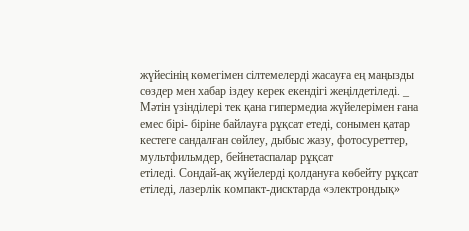жүйесінің көмегімен сілтемелерді жасауға ең маңызды сөздер мен хабар іздеу керек екендігі жеңілдетіледі. _ Мәтін үзінділері тек қана гипермедиа жүйелерімен ғана емес бірі- біріне байлауға рұқсат етеді, сонымен қатар кестеге сандалған сөйлеу, дыбыс жазу, фотосуреттер, мультфильмдер, бейнетаспалар рұқсат
етіледі. Сондай-ақ жүйелерді қолдануға көбейту рұқсат етіледі, лазерлік компакт-дисктарда «электрондық»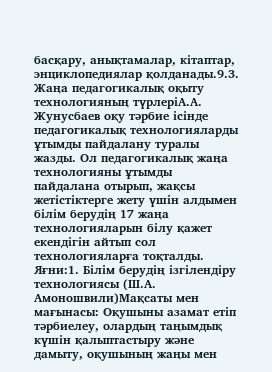басқару, анықтамалар, кітаптар, энциклопедиялар қолданады.9.3. Жаңа педагогикалық оқыту технологияның түрлеріА.А. Жунусбаев оқу тәрбие ісінде педагогикалық технологияларды ұтымды пайдалану туралы жазды. Ол педагогикалық жаңа технологияны ұтымды пайдалана отырып, жақсы жетістіктерге жету үшін алдымен білім берудің 17 жаңа технологияларын білу қажет екендігін айтып сол технологияларға тоқталды. Яғни:1. Білім берудің ізгілендіру технологиясы (Ш.А. Амоношвили)Мақсаты мен мағынасы: Оқушыны азамат етіп тәрбиелеу, олардың таңымдық күшін қалыптастыру және дамыту, оқушының жаңы мен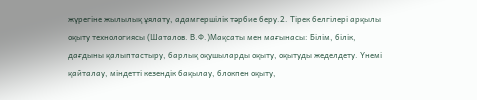жүрегіне жылылық ұялату, адамгершілік тәрбие беру.2. Тірек белгілері арқылы оқыту технологиясы (Шаталов. В.Ф.)Мақсаты мен мағынасы: Білім, білік, дағдыны қалыптастыру, барлық оқушыларды оқыту, оқытуды жеделдету. Үнемі қайталау, міндетті кезендік бақылау, блокпен оқыту,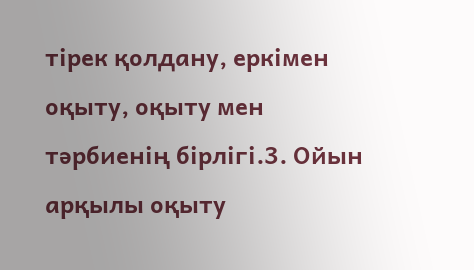тірек қолдану, еркімен оқыту, оқыту мен тәрбиенің бірлігі.3. Ойын арқылы оқыту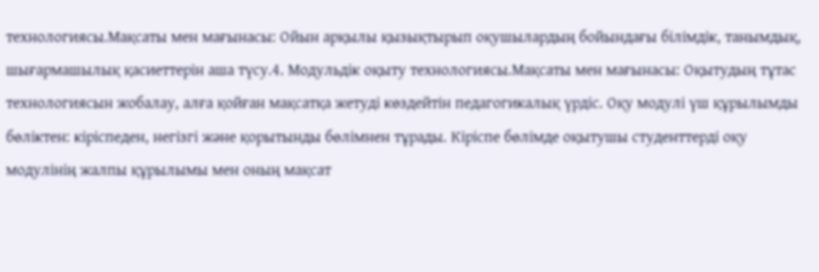технологиясы.Мақсаты мен мағынасы: Ойын арқылы қызықтырып оқушылардың бойындағы білімдік, танымдық, шығармашылық қасиеттерін аша түсу.4. Модульдік оқыту технологиясы.Мақсаты мен мағынасы: Оқытудың тұтас технологиясын жобалау, алға қойған мақсатқа жетуді көздейтін педагогикалық үрдіс. Оқу модулі үш құрылымды бөліктен: кіріспеден, негізгі және қорытынды бөлімнен тұрады. Кіріспе бөлімде оқытушы студенттерді оқу модулінің жалпы құрылымы мен оның мақсат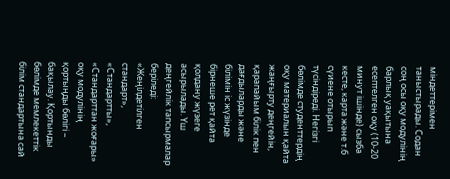міндеттерімен таныстырады. Содан соң осы оқу модулінің барлық уақытына есептелген оқу (10-20 минут ішінде) сызба кесте, карта және т.б сүиене отырып түсіндіреді. Негізгі бөлімде студенттердің оқу материалын қайта жаңғырту деңгейін, қарапайым білік пен дағдыларды және білімін іс жүзінде бірнеше рет қайта қолдану жүзеге асырылады. Үш деңгейлік тапсырмалар беріледі: «Жеңілдетілген стандарт», «Стандартты», «Стандарттан жоғары» оқу модулінің қортыңды бөлігі – бақылау. Қортынды бөлімде мемлекеттік білім стандартына сай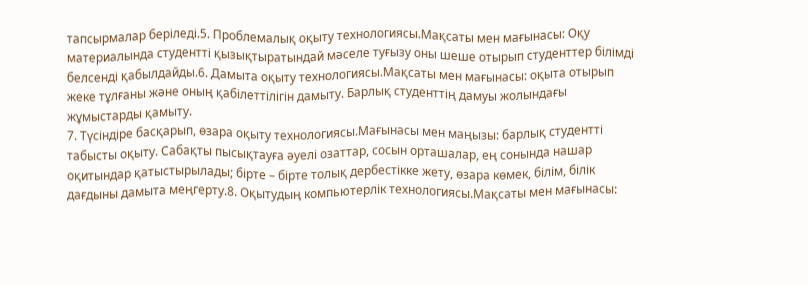тапсырмалар беріледі.5. Проблемалық оқыту технологиясы.Мақсаты мен мағынасы: Оқу материалында студентті қызықтыратындай мәселе туғызу оны шеше отырып студенттер білімді белсенді қабылдайды.6. Дамыта оқыту технологиясы.Мақсаты мен мағынасы: оқыта отырып жеке тұлғаны және оның қабілеттілігін дамыту. Барлық студенттің дамуы жолындағы жұмыстарды қамыту.
7. Түсіндіре басқарып, өзара оқыту технологиясы.Мағынасы мен маңызы: барлық студентті табысты оқыту. Сабақты пысықтауға әуелі озаттар, сосын орташалар, ең сонында нашар оқитындар қатыстырылады; бірте – бірте толық дербестікке жету, өзара көмек, білім, білік дағдыны дамыта меңгерту.8. Оқытудың компьютерлік технологиясы.Мақсаты мен мағынасы: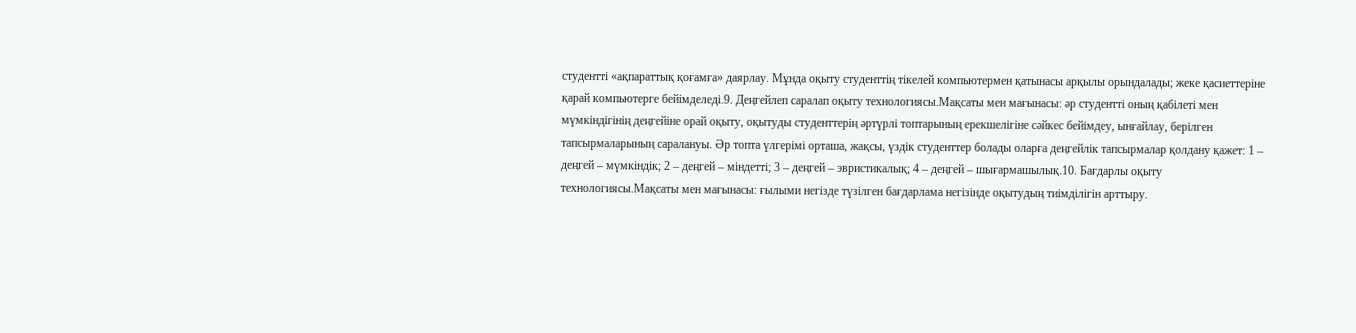студентті «ақпараттық қоғамға» даярлау. Мұнда оқыту студенттің тікелей компьютермен қатынасы арқылы орындалады; жеке қасиеттеріне қарай компьютерге бейімделеді.9. Деңгейлеп саралап оқыту технологиясы.Мақсаты мен мағынасы: әр студентті оның қабілеті мен мүмкіндігінің деңгейіне орай оқыту, оқытуды студенттерің әртүрлі топтарының ерекшелігіне сәйкес бейімдеу, ынғайлау, берілген тапсырмаларының саралануы. Әр топта үлгерімі орташа, жақсы, үздік студенттер болады оларға деңгейлік тапсырмалар қолдану қажет: 1 – деңгей – мүмкіндік; 2 – деңгей – міндетті; 3 – деңгей – эвристикалық; 4 – деңгей – шығармашылық.10. Бағдарлы оқыту технологиясы.Мақсаты мен мағынасы: ғылыми негізде түзілген бағдарлама негізінде оқытудың тиімділігін арттыру.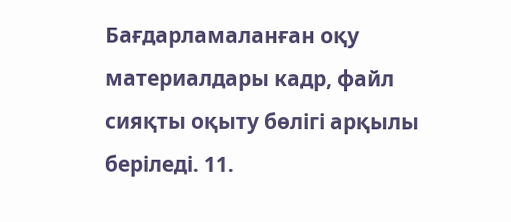Бағдарламаланған оқу материалдары кадр, файл сияқты оқыту бөлігі арқылы беріледі. 11.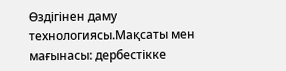Өздігінен даму технологиясы.Мақсаты мен мағынасы: дербестікке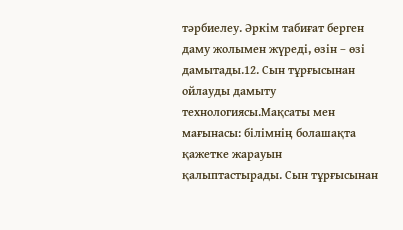тәрбиелеу. Әркім табиғат берген даму жолымен жүреді, өзін – өзі дамытады.12. Сын тұрғысынан ойлауды дамыту технологиясы.Мақсаты мен мағынасы: білімнің болашақта қажетке жарауын қалыптастырады. Сын тұрғысынан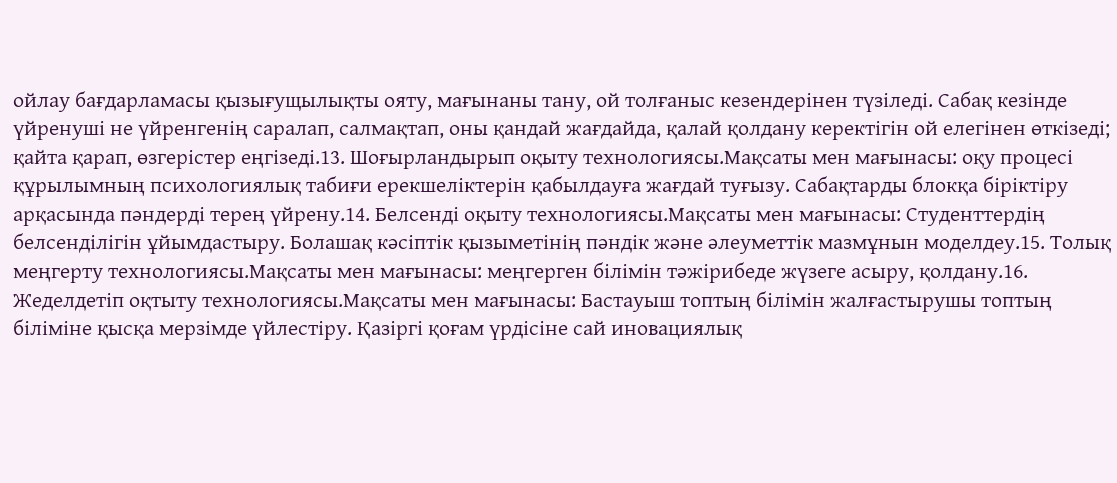ойлау бағдарламасы қызығущылықты ояту, мағынаны тану, ой толғаныс кезендерінен түзіледі. Сабақ кезінде үйренуші не үйренгенің саралап, салмақтап, оны қандай жағдайда, қалай қолдану керектігін ой елегінен өткізеді; қайта қарап, өзгерістер еңгізеді.13. Шоғырландырып оқыту технологиясы.Мақсаты мен мағынасы: оқу процесі құрылымның психологиялық табиғи ерекшеліктерін қабылдауға жағдай туғызу. Сабақтарды блокқа біріктіру арқасында пәндерді терең үйрену.14. Белсенді оқыту технологиясы.Мақсаты мен мағынасы: Студенттердің белсенділігін ұйымдастыру. Болашақ кәсіптік қызыметінің пәндік және әлеуметтік мазмұнын моделдеу.15. Толық меңгерту технологиясы.Мақсаты мен мағынасы: меңгерген білімін тәжірибеде жүзеге асыру, қолдану.16. Жеделдетіп оқтыту технологиясы.Мақсаты мен мағынасы: Бастауыш топтың білімін жалғастырушы топтың біліміне қысқа мерзімде үйлестіру. Қазіргі қоғам үрдісіне сай иновациялық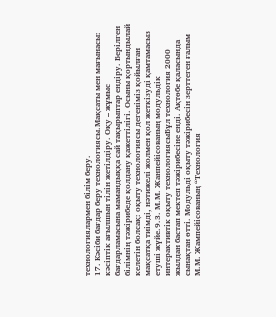технологиялармен білім беру.
17. Кәсіби бағдар беру технологиясы.Мақсаты мен мағынасы: кәсіптік ағылшын тілін жетілдіру. Оқу – жұмыс бағдарламасына мамандыққа сай тақырыптар ендіру. Берілген білімнің тәжірибеде қолдану қажеттілігі. Осыны қортындылай келетін болсақ: оқыту технологиясы дегеніміз қойылған мақсатқа тиімді, нәтижелі жолмен қол жеткізуді қамтамасыз етуші жүйе.9.3. М.М. Жанпейісованың модульдік интерактивтік оқыту технологиясыБұл технология 2000 жылдан бастап мектеп тәжірибесіне енді. Ақтөбе қаласында сынақтан өтті. Модульді оқыту тәжірибесін зерттеген ғалым М.М. Жампейісованың “Технология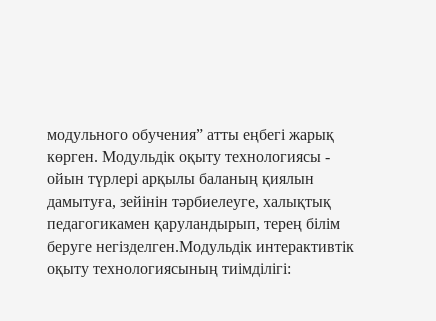модульного обучения” атты еңбегі жарық көрген. Модульдік оқыту технологиясы - ойын түрлері арқылы баланың қиялын дамытуға, зейінін тәрбиелеуге, халықтық педагогикамен қаруландырып, терең білім беруге негізделген.Модульдік интерактивтік оқыту технологиясының тиімділігі: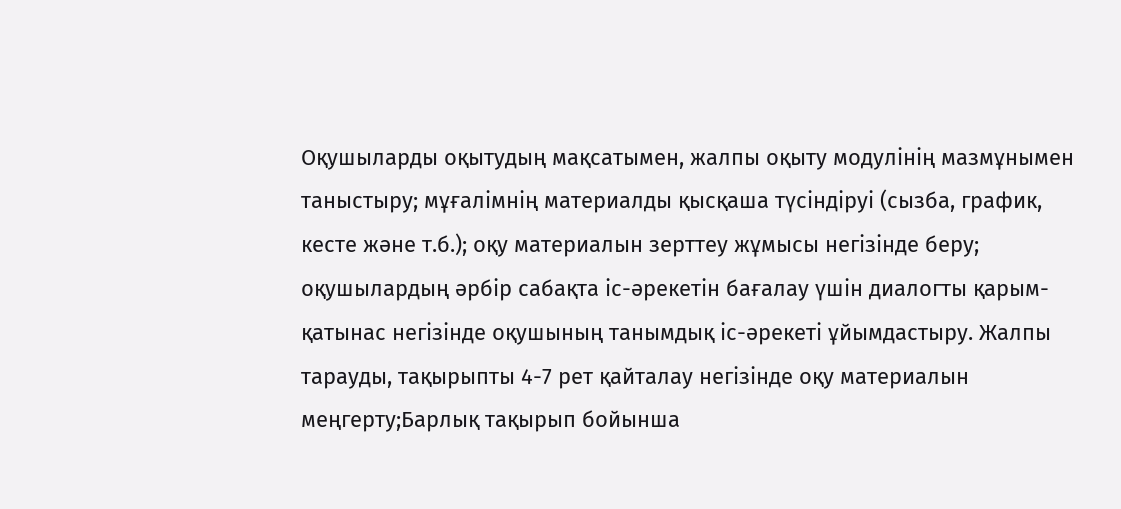Оқушыларды оқытудың мақсатымен, жалпы оқыту модулінің мазмұнымен таныстыру; мұғалімнің материалды қысқаша түсіндіруі (сызба, график, кесте және т.б.); оқу материалын зерттеу жұмысы негізінде беру; оқушылардың әрбір сабақта іс-әрекетін бағалау үшін диалогты қарым-қатынас негізінде оқушының танымдық іс-әрекеті ұйымдастыру. Жалпы тарауды, тақырыпты 4-7 рет қайталау негізінде оқу материалын меңгерту;Барлық тақырып бойынша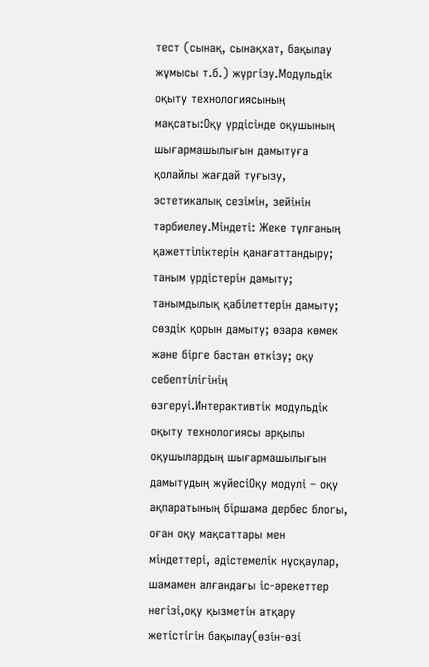тест (сынақ, сынақхат, бақылау жұмысы т.б.) жүргізу.Модульдік оқыту технологиясының мақсаты:Оқу үрдісінде оқушының шығармашылығын дамытуға қолайлы жағдай туғызу, эстетикалық сезімін, зейінін тәрбиелеу.Міндеті: Жеке тұлғаның қажеттіліктерін қанағаттандыру; таным үрдістерін дамыту; танымдылық қабілеттерін дамыту; сөздік қорын дамыту; өзара көмек және бірге бастан өткізу; оқу себептілігінің өзгеруі.Интерактивтік модульдiк оқыту технологиясы арқылы оқушылардың шығармашылығын дамытудың жүйесiОқу модулi – оқу ақпаратының бiршама дербес блогы, оған оқу мақсаттары мен мiндеттерi, әдiстемелiк нұсқаулар, шамамен алғандағы iс-әрекеттер негiзi,оқу қызметiн атқару жетiстiгiн бақылау(өзiн-өзi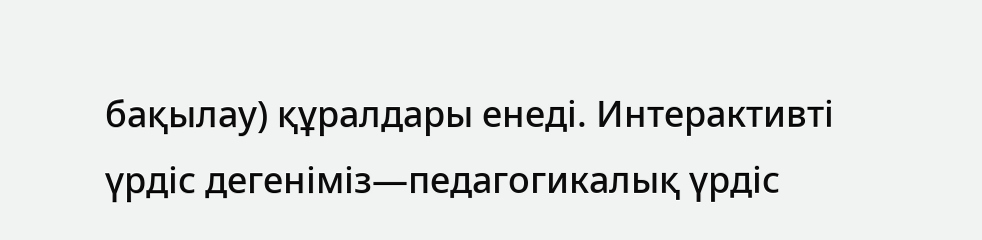бақылау) құралдары енедi. Интерактивті үрдіс дегеніміз—педагогикалық үрдіс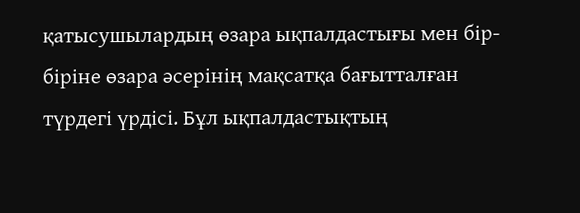қатысушылардың өзара ықпалдастығы мен бір-біріне өзара әсерінің мақсатқа бағытталған түрдегі үрдісі. Бұл ықпалдастықтың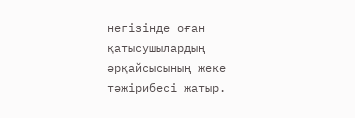негізінде оған қатысушылардың әрқайсысының жеке тәжірибесі жатыр.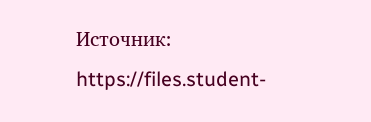Источник: https://files.student-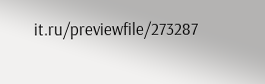it.ru/previewfile/273287